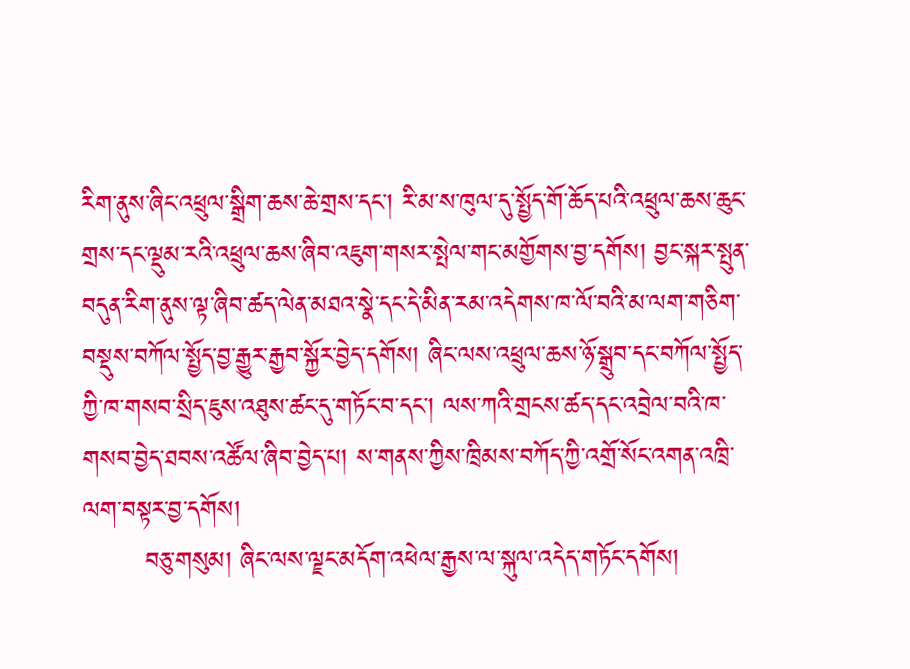རིག་ནུས་ཞིང་འཕྲུལ་སྒྲིག་ཆས་ཆེ་གྲས་དང་། རི་མ་ས་ཁུལ་དུ་སྤྱོད་གོ་ཆོད་པའི་འཕྲུལ་ཆས་ཆུང་གྲས་དང་ལྡུམ་རའི་འཕྲུལ་ཆས་ཞིབ་འཇུག་གསར་སྤེལ་གང་མགྱོགས་བྱ་དགོས། བྱང་སྐར་སྤུན་བདུན་རིག་ནུས་ལྟ་ཞིབ་ཚད་ལེན་མཐའ་སྣེ་དང་དེ་མིན་རམ་འདེགས་ཁ་ལོ་བའི་མ་ལག་གཅིག་བསྡུས་བཀོལ་སྤྱོད་བྱ་རྒྱུར་རྒྱབ་སྐྱོར་བྱེད་དགོས། ཞིང་ལས་འཕྲུལ་ཆས་ཉོ་སྒྲུབ་དང་བཀོལ་སྤྱོད་ཀྱི་ཁ་གསབ་སྲིད་ཇུས་འཐུས་ཚང་དུ་གཏོང་བ་དང་། ལས་ཀའི་གྲངས་ཚད་དང་འབྲེལ་བའི་ཁ་གསབ་བྱེད་ཐབས་འཚོལ་ཞིབ་བྱེད་པ། ས་གནས་ཀྱིས་ཁྲིམས་བཀོད་ཀྱི་འགྲོ་སོང་འགན་འཁྲི་ལག་བསྟར་བྱ་དགོས།
       བཅུ་གསུམ། ཞིང་ལས་ལྗང་མདོག་འཕེལ་རྒྱས་ལ་སྐུལ་འདེད་གཏོང་དགོས།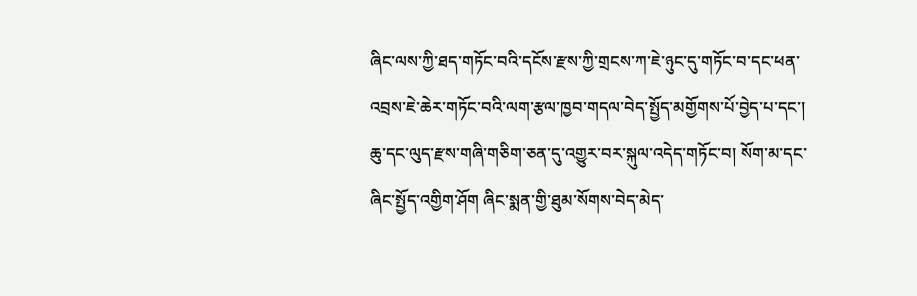ཞིང་ལས་ཀྱི་ཐད་གཏོང་བའི་དངོས་རྫས་ཀྱི་གྲངས་ཀ་ཇེ་ཉུང་དུ་གཏོང་བ་དང་ཕན་འབྲས་ཇེ་ཆེར་གཏོང་བའི་ལག་རྩལ་ཁྱབ་གདལ་བེད་སྤྱོད་མགྱོགས་པོ་བྱེད་པ་དང་། ཆུ་དང་ལུད་རྫས་གཞི་གཅིག་ཅན་དུ་འགྱུར་བར་སྐུལ་འདེད་གཏོང་བ། སོག་མ་དང་ཞིང་སྤྱོད་འགྱིག་ཤོག ཞིང་སྨན་གྱི་ཐུམ་སོགས་བེད་མེད་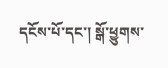དངོས་པོ་དང་། སྒོ་ཕྱུགས་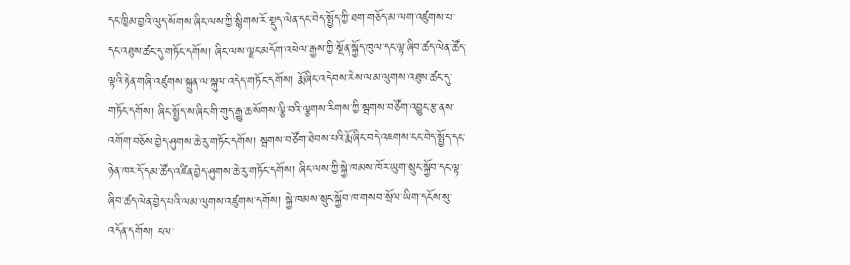དང་ཁྱིམ་བྱའི་ལུད་སོགས་ཞིང་ལས་ཀྱི་སྙིགས་རོ་སྡུད་ལེན་དང་བེད་སྤྱོད་ཀྱི་ཐག་གཅོད་མ་ལག་འཛུགས་པ་དང་འཐུས་ཚང་དུ་གཏོང་དགོས། ཞིང་ལས་ལྗང་མདོག་འཕེལ་རྒྱས་ཀྱི་སྔོན་སྐྱོད་ཁུལ་དང་ལྟ་ཞིབ་ཚད་ལེན་ཚོད་ལྟའི་རྟེན་གཞི་འཛུགས་སྐྲུན་ལ་སྐུལ་འདེད་གཏོང་དགོས། རྨོ་ཞིང་འདེབས་རེས་ལམ་ལུགས་འཐུས་ཚང་དུ་གཏོང་དགོས། ཞིང་སྤྱོད་ས་ཞིང་གི་གུད་རྒྱུ་ཆ་སོགས་ལྕི་བའི་ལྕགས་རིགས་ཀྱི་སྦགས་བཙོག་འབྱུང་རྩ་ནས་འགོག་བཅོས་བྱེད་ཤུགས་ཆེ་རུ་གཏོང་དགོས། སྦགས་བཙོག་ཐེབས་པའི་རྨོ་ཞིང་བདེ་འཇགས་ངང་བེད་སྤྱོད་དང་ཉེན་ཁར་དོ་དམ་ཚོད་འཛིན་བྱེད་ཤུགས་ཆེ་རུ་གཏོང་དགོས། ཞིང་ལས་ཀྱི་སྐྱེ་ཁམས་ཁོར་ཡུག་སྲུང་སྐྱོབ་དང་ལྟ་ཞིབ་ཚད་ལེན་བྱེད་པའི་ལམ་ལུགས་འཛུགས་དགོས། སྐྱེ་ཁམས་སྲུང་སྐྱོབ་ཁ་གསབ་སྲོལ་ཡིག་དངོས་སུ་འདོན་དགོས། ངལ་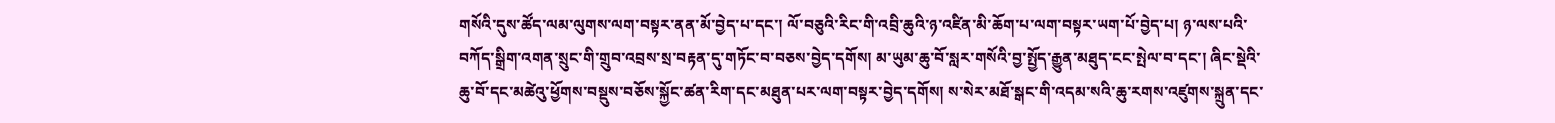གསོའི་དུས་ཚོད་ལམ་ལུགས་ལག་བསྟར་ནན་མོ་བྱེད་པ་དང་། ལོ་བཅུའི་རིང་གི་འབྲི་ཆུའི་ཉ་འཛིན་མི་ཆོག་པ་ལག་བསྟར་ཡག་པོ་བྱེད་པ། ཉ་ལས་པའི་བཀོད་སྒྲིག་འགན་སྲུང་གི་གྲུབ་འབྲས་སྲ་བརྟན་དུ་གཏོང་བ་བཅས་བྱེད་དགོས། མ་ཡུམ་ཆུ་བོ་སླར་གསོའི་བྱ་སྤྱོད་རྒྱུན་མཐུད་ངང་སྤེལ་བ་དང་། ཞིང་སྡེའི་ཆུ་བོ་དང་མཚེའུ་ཕྱོགས་བསྡུས་བཅོས་སྐྱོང་ཚན་རིག་དང་མཐུན་པར་ལག་བསྟར་བྱེད་དགོས། ས་སེར་མཐོ་སྒང་གི་འདམ་སའི་ཆུ་རགས་འཛུགས་སྐྲུན་དང་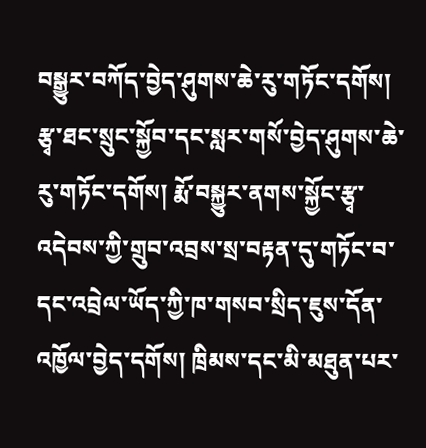བསྒྱུར་བཀོད་བྱེད་ཤུགས་ཆེ་རུ་གཏོང་དགོས། རྩྭ་ཐང་སྲུང་སྐྱོབ་དང་སླར་གསོ་བྱེད་ཤུགས་ཆེ་རུ་གཏོང་དགོས། རྨོ་བསྐྱུར་ནགས་སྐྱོང་རྩྭ་འདེབས་ཀྱི་གྲུབ་འབྲས་སྲ་བརྟན་དུ་གཏོང་བ་དང་འབྲེལ་ཡོད་ཀྱི་ཁ་གསབ་སྲིད་ཇུས་དོན་འཁྱོལ་བྱེད་དགོས། ཁྲིམས་དང་མི་མཐུན་པར་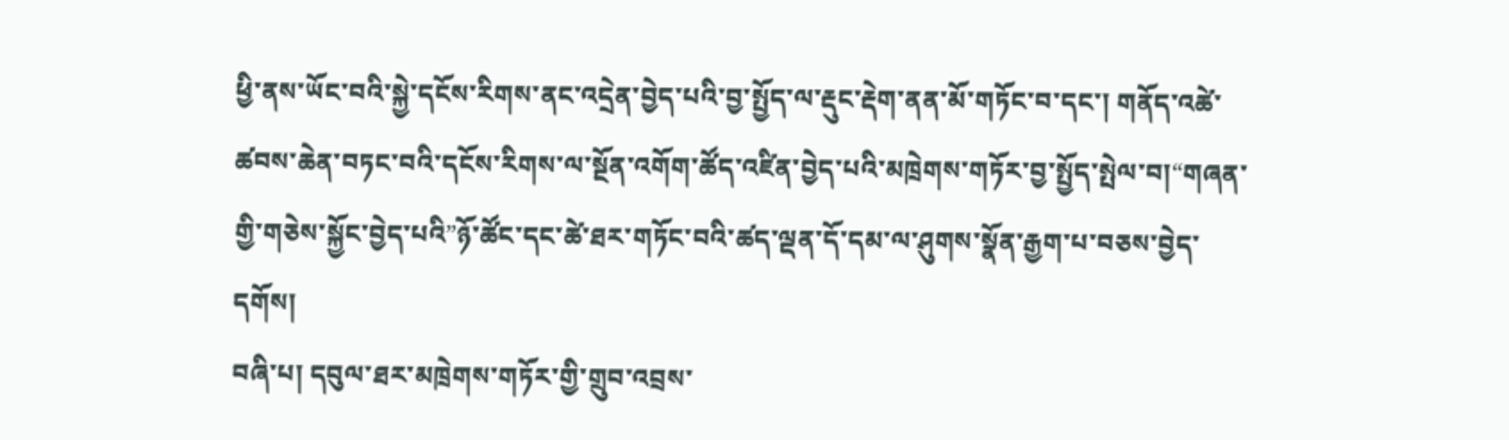ཕྱི་ནས་ཡོང་བའི་སྐྱེ་དངོས་རིགས་ནང་འདྲེན་བྱེད་པའི་བྱ་སྤྱོད་ལ་རྡུང་རྡེག་ནན་མོ་གཏོང་བ་དང་། གནོད་འཚེ་ཚབས་ཆེན་བཏང་བའི་དངོས་རིགས་ལ་སྔོན་འགོག་ཚོད་འཛིན་བྱེད་པའི་མཁྲེགས་གཏོར་བྱ་སྤྱོད་སྤེལ་བ།“གཞན་གྱི་གཅེས་སྐྱོང་བྱེད་པའི”ཉོ་ཚོང་དང་ཚེ་ཐར་གཏོང་བའི་ཚད་ལྡན་དོ་དམ་ལ་ཤུགས་སྣོན་རྒྱག་པ་བཅས་བྱེད་དགོས།
བཞི་པ། དབུལ་ཐར་མཁྲེགས་གཏོར་གྱི་གྲུབ་འབྲས་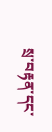སྲ་བརྟན་དང་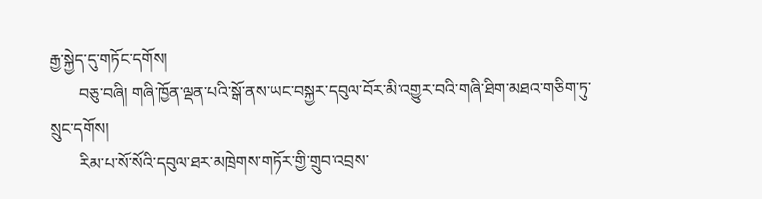རྒྱ་སྐྱེད་དུ་གཏོང་དགོས།
       བཅུ་བཞི། གཞི་ཁྱོན་ལྡན་པའི་སྒོ་ནས་ཡང་བསྐྱར་དབུལ་བོར་མི་འགྱུར་བའི་གཞི་ཐིག་མཐའ་གཅིག་ཏུ་སྲུང་དགོས།
       རིམ་པ་སོ་སོའི་དབུལ་ཐར་མཁྲེགས་གཏོར་གྱི་གྲུབ་འབྲས་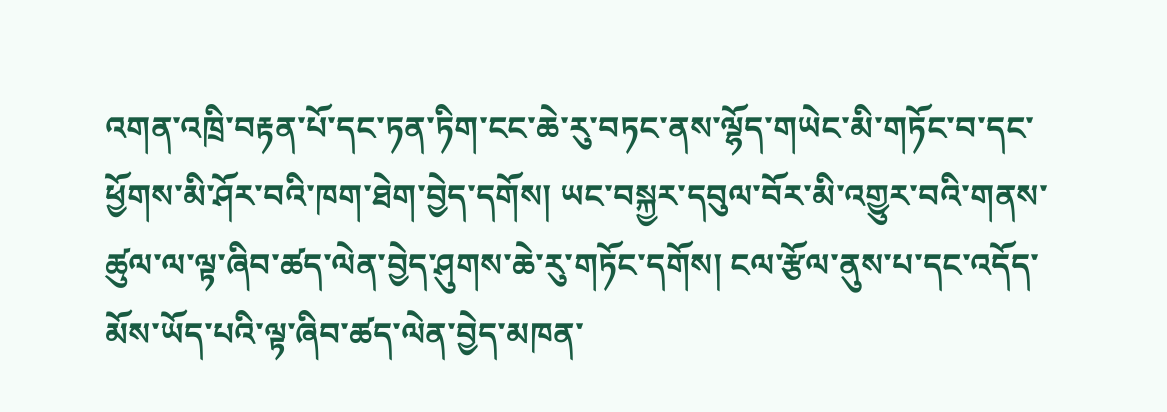འགན་འཁྲི་བརྟན་པོ་དང་ཏན་ཏིག་ངང་ཆེ་རུ་བཏང་ནས་ལྷོད་གཡེང་མི་གཏོང་བ་དང་ཕྱོགས་མི་ཤོར་བའི་ཁག་ཐེག་བྱེད་དགོས། ཡང་བསྐྱར་དབུལ་བོར་མི་འགྱུར་བའི་གནས་ཚུལ་ལ་ལྟ་ཞིབ་ཚད་ལེན་བྱེད་ཤུགས་ཆེ་རུ་གཏོང་དགོས། ངལ་རྩོལ་ནུས་པ་དང་འདོད་མོས་ཡོད་པའི་ལྟ་ཞིབ་ཚད་ལེན་བྱེད་མཁན་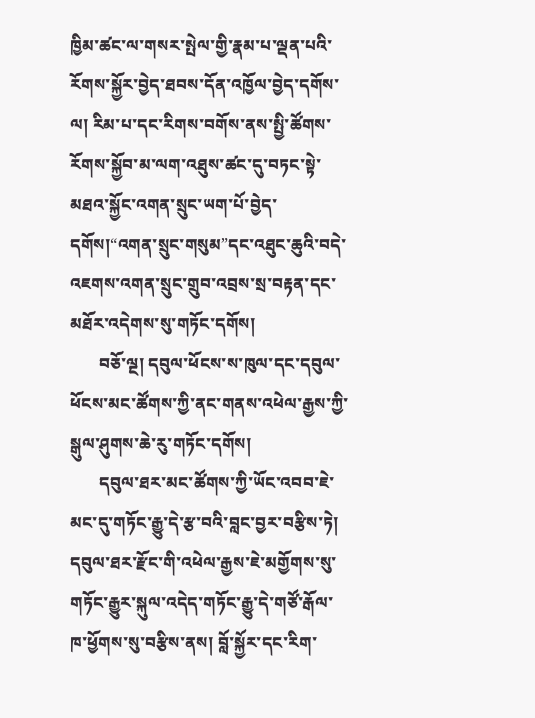ཁྱིམ་ཚང་ལ་གསར་སྤེལ་གྱི་རྣམ་པ་ལྡན་པའི་རོགས་སྐྱོར་བྱེད་ཐབས་དོན་འཁྱོལ་བྱེད་དགོས་ལ། རིམ་པ་དང་རིགས་བགོས་ནས་སྤྱི་ཚོགས་རོགས་སྐྱོབ་མ་ལག་འཐུས་ཚང་དུ་བཏང་སྟེ་མཐའ་སྐྱོང་འགན་སྲུང་ཡག་པོ་བྱེད་དགོས།“འགན་སྲུང་གསུམ”དང་འཐུང་ཆུའི་བདེ་འཇགས་འགན་སྲུང་གྲུབ་འབྲས་སྲ་བརྟན་དང་མཐོར་འདེགས་སུ་གཏོང་དགོས།
       བཅོ་ལྔ། དབུལ་ཕོངས་ས་ཁུལ་དང་དབུལ་ཕོངས་མང་ཚོགས་ཀྱི་ནང་གནས་འཕེལ་རྒྱས་ཀྱི་སྒུལ་ཤུགས་ཆེ་རུ་གཏོང་དགོས།
       དབུལ་ཐར་མང་ཚོགས་ཀྱི་ཡོང་འབབ་ཇེ་མང་དུ་གཏོང་རྒྱུ་དེ་རྩ་བའི་བླང་བྱར་བརྩིས་ཏེ། དབུལ་ཐར་རྫོང་གི་འཕེལ་རྒྱས་ཇེ་མགྱོགས་སུ་གཏོང་རྒྱུར་སྐུལ་འདེད་གཏོང་རྒྱུ་དེ་གཙོ་རྒོལ་ཁ་ཕྱོགས་སུ་བརྩིས་ནས། བློ་སྐྱོར་དང་རིག་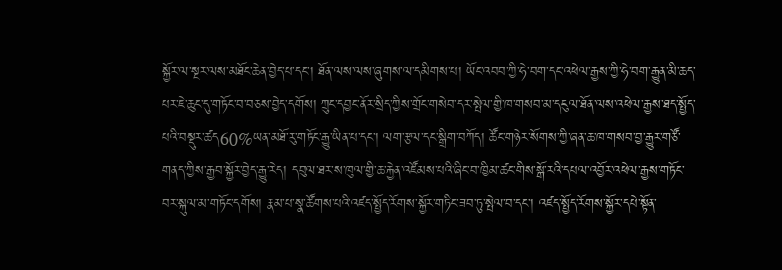སྐྱོར་ལ་སྔར་ལས་མཐོང་ཆེན་བྱེད་པ་དང་། ཐོན་ལས་ལས་ཞུགས་ལ་དམིགས་པ། ཡོང་འབབ་ཀྱི་ཧེ་བག་དང་འཕེལ་རྒྱས་ཀྱི་ཧེ་བག་རྒྱུན་མི་ཆད་པར་ཇེ་ཆུང་དུ་གཏོང་བ་བཅས་བྱེད་དགོས། ཀྲུང་དབྱང་ནོར་སྲིད་ཀྱིས་གྲོང་གསེབ་དར་སྤེལ་གྱི་ཁ་གསབ་མ་དངུལ་ཐོན་ལས་འཕེལ་རྒྱས་ཐད་སྤྱོད་པའི་བསྡུར་ཚད60%ཡན་མཐོ་རུ་གཏོང་རྒྱུ་ཡིན་པ་དང་། ལག་རྩལ་དང་སྒྲིག་བཀོད། ཚོང་གཉེར་སོགས་ཀྱི་ཞན་ཆ་ཁ་གསབ་བྱ་རྒྱུར་གཙོ་གནད་ཀྱིས་རྒྱབ་སྐྱོར་བྱེད་རྒྱུ་རེད། དབུལ་ཐར་ས་ཁུལ་གྱི་ཆ་རྐྱེན་འཛོམས་པའི་ཞིང་བ་ཁྱིམ་ཚང་གིས་སྒོ་རའི་དཔལ་འབྱོར་འཕེལ་རྒྱས་གཏོང་བར་སྐུལ་མ་གཏོང་དགོས། རྣམ་པ་སྣ་ཚོགས་པའི་འཛད་སྤྱོད་རོགས་སྐྱོར་གཏིང་ཟབ་ཏུ་སྤེལ་བ་དང་། འཛད་སྤྱོད་རོགས་སྐྱོར་དཔེ་སྟོན་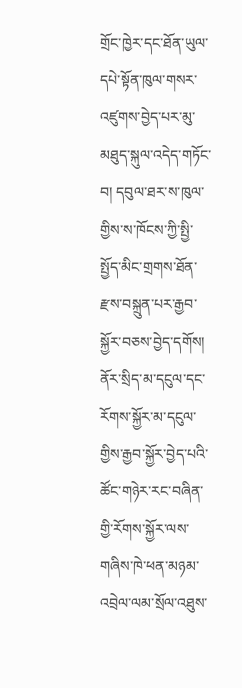གྲོང་ཁྱེར་དང་ཐོན་ཡུལ་དཔེ་སྟོན་ཁུལ་གསར་འཛུགས་བྱེད་པར་མུ་མཐུད་སྐུལ་འདེད་གཏོང་བ། དབུལ་ཐར་ས་ཁུལ་གྱིས་ས་ཁོངས་ཀྱི་སྤྱི་སྤྱོད་མིང་གྲགས་ཐོན་རྫས་བསྐྲུན་པར་རྒྱབ་སྐྱོར་བཅས་བྱེད་དགོས། ནོར་སྲིད་མ་དངུལ་དང་རོགས་སྐྱོར་མ་དངུལ་གྱིས་རྒྱབ་སྐྱོར་བྱེད་པའི་ཚོང་གཉེར་རང་བཞིན་གྱི་རོགས་སྐྱོར་ལས་གཞིས་ཁེ་ཕན་མཉམ་འབྲེལ་ལམ་སྲོལ་འཐུས་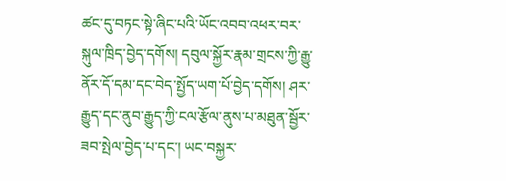ཚང་དུ་བཏང་སྟེ་ཞིང་པའི་ཡོང་འབབ་འཕར་བར་སྐུལ་ཁྲིད་བྱེད་དགོས། དབུལ་སྐྱོར་རྣམ་གྲངས་ཀྱི་རྒྱུ་ནོར་དོ་དམ་དང་བེད་སྤྱོད་ཡག་པོ་བྱེད་དགོས། ཤར་རྒྱུད་དང་ནུབ་རྒྱུད་ཀྱི་ངལ་རྩོལ་ནུས་པ་མཐུན་སྦྱོར་ཟབ་སྤེལ་བྱེད་པ་དང་། ཡང་བསྐྱར་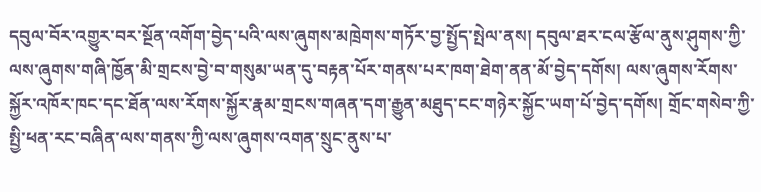དབུལ་བོར་འགྱུར་བར་སྔོན་འགོག་བྱེད་པའི་ལས་ཞུགས་མཁྲེགས་གཏོར་བྱ་སྤྱོད་སྤེལ་ནས། དབུལ་ཐར་ངལ་རྩོལ་ནུས་ཤུགས་ཀྱི་ལས་ཞུགས་གཞི་ཁྱོན་མི་གྲངས་བྱེ་བ་གསུམ་ཡན་དུ་བརྟན་པོར་གནས་པར་ཁག་ཐེག་ནན་མོ་བྱེད་དགོས། ལས་ཞུགས་རོགས་སྐྱོར་འཁོར་ཁང་དང་ཐོན་ལས་རོགས་སྐྱོར་རྣམ་གྲངས་གཞན་དག་རྒྱུན་མཐུད་ངང་གཉེར་སྐྱོང་ཡག་པོ་བྱེད་དགོས། གྲོང་གསེབ་ཀྱི་སྤྱི་ཕན་རང་བཞིན་ལས་གནས་ཀྱི་ལས་ཞུགས་འགན་སྲུང་ནུས་པ་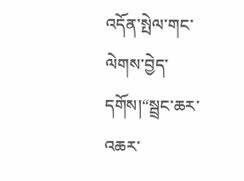འདོན་སྤེལ་གང་ལེགས་བྱེད་དགོས།“སྦྲང་ཆར་འཆར་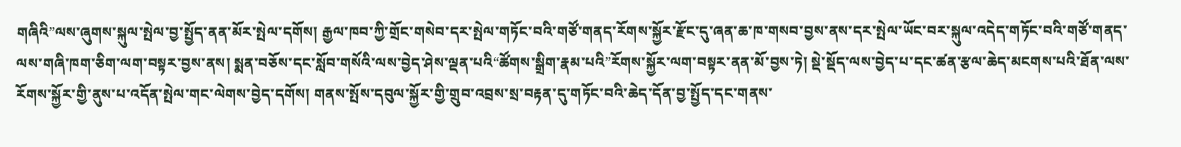གཞིའི”ལས་ཞུགས་སྐུལ་སྤེལ་བྱ་སྤྱོད་ནན་མོར་སྤེལ་དགོས། རྒྱལ་ཁབ་ཀྱི་གྲོང་གསེབ་དར་སྤེལ་གཏོང་བའི་གཙོ་གནད་རོགས་སྐྱོར་རྫོང་དུ་ཞན་ཆ་ཁ་གསབ་བྱས་ནས་དར་སྤེལ་ཡོང་བར་སྐུལ་འདེད་གཏོང་བའི་གཙོ་གནད་ལས་གཞི་ཁག་ཅིག་ལག་བསྟར་བྱས་ནས། སྨན་བཅོས་དང་སློབ་གསོའི་ལས་བྱེད་ཤེས་ལྡན་པའི“ཚོགས་སྒྲིག་རྣམ་པའི”རོགས་སྐྱོར་ལག་བསྟར་ནན་མོ་བྱས་ཏེ། སྡེ་སྡོད་ལས་བྱེད་པ་དང་ཚན་རྩལ་ཆེད་མངགས་པའི་ཐོན་ལས་རོགས་སྐྱོར་གྱི་ནུས་པ་འདོན་སྤེལ་གང་ལེགས་བྱེད་དགོས། གནས་སྤོས་དབུལ་སྐྱོར་གྱི་གྲུབ་འབྲས་སྲ་བརྟན་དུ་གཏོང་བའི་ཆེད་དོན་བྱ་སྤྱོད་དང་གནས་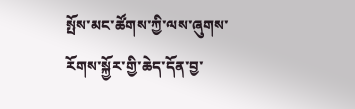སྤོས་མང་ཚོགས་ཀྱི་ལས་ཞུགས་རོགས་སྐྱོར་གྱི་ཆེད་དོན་བྱ་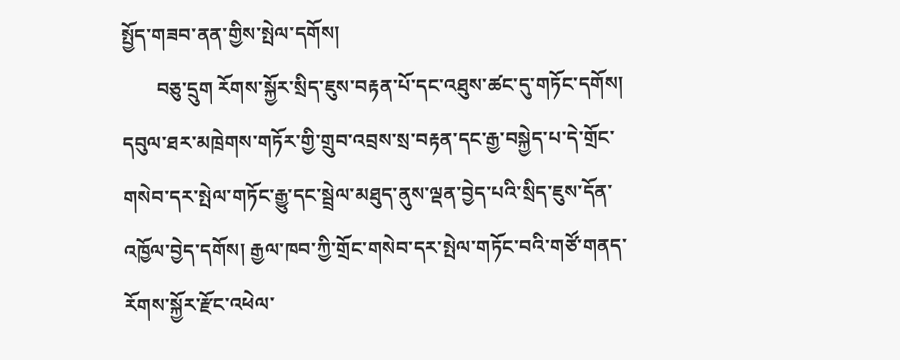སྤྱོད་གཟབ་ནན་གྱིས་སྤེལ་དགོས།
       བཅུ་དྲུག རོགས་སྐྱོར་སྲིད་ཇུས་བརྟན་པོ་དང་འཐུས་ཚང་དུ་གཏོང་དགོས།
དབུལ་ཐར་མཁྲེགས་གཏོར་གྱི་གྲུབ་འབྲས་སྲ་བརྟན་དང་རྒྱ་བསྐྱེད་པ་དེ་གྲོང་གསེབ་དར་སྤེལ་གཏོང་རྒྱུ་དང་སྦྲེལ་མཐུད་ནུས་ལྡན་བྱེད་པའི་སྲིད་ཇུས་དོན་འཁྱོལ་བྱེད་དགོས། རྒྱལ་ཁབ་ཀྱི་གྲོང་གསེབ་དར་སྤེལ་གཏོང་བའི་གཙོ་གནད་རོགས་སྐྱོར་རྫོང་འཕེལ་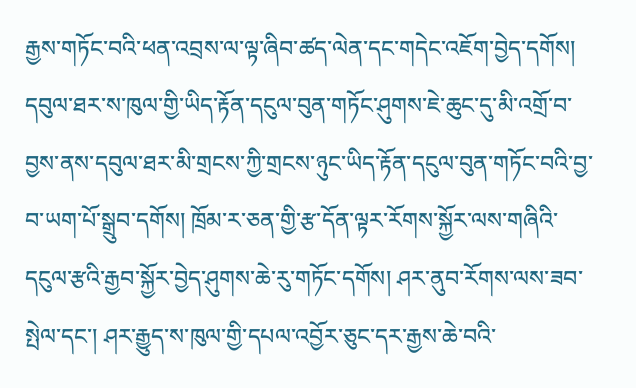རྒྱས་གཏོང་བའི་ཕན་འབྲས་ལ་ལྟ་ཞིབ་ཚད་ལེན་དང་གདེང་འཇོག་བྱེད་དགོས། དབུལ་ཐར་ས་ཁུལ་གྱི་ཡིད་རྟོན་དངུལ་བུན་གཏོང་ཤུགས་ཇེ་ཆུང་དུ་མི་འགྲོ་བ་བྱས་ནས་དབུལ་ཐར་མི་གྲངས་ཀྱི་གྲངས་ཉུང་ཡིད་རྟོན་དངུལ་བུན་གཏོང་བའི་བྱ་བ་ཡག་པོ་སྒྲུབ་དགོས། ཁྲོམ་ར་ཅན་གྱི་རྩ་དོན་ལྟར་རོགས་སྐྱོར་ལས་གཞིའི་དངུལ་རྩའི་རྒྱབ་སྐྱོར་བྱེད་ཤུགས་ཆེ་རུ་གཏོང་དགོས། ཤར་ནུབ་རོགས་ལས་ཟབ་སྤེལ་དང་། ཤར་རྒྱུད་ས་ཁུལ་གྱི་དཔལ་འབྱོར་ཅུང་དར་རྒྱས་ཆེ་བའི་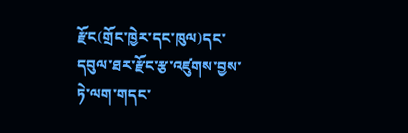རྫོང(གྲོང་ཁྱེར་དང་ཁུལ)དང་དབུལ་ཐར་རྫོང་རྩ་འཛུགས་བྱས་ཏེ་ལག་གདང་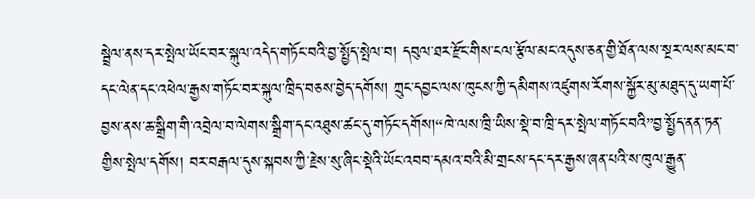སྦྲེལ་ནས་དར་སྤེལ་ཡོང་བར་སྐུལ་འདེད་གཏོང་བའི་བྱ་སྤྱོད་སྤེལ་བ། དབུལ་ཐར་རྫོང་གིས་ངལ་རྩོལ་མང་འདུས་ཅན་གྱི་ཐོན་ལས་སྔར་ལས་མང་བ་དང་ལེན་དང་འཕེལ་རྒྱས་གཏོང་བར་སྐུལ་ཁྲིད་བཅས་བྱེད་དགོས། ཀྲུང་དབྱང་ལས་ཁུངས་ཀྱི་དམིགས་འཛུགས་རོགས་སྐྱོར་མུ་མཐུད་དུ་ཡག་པོ་བྱས་ནས་ཆ་སྒྲིག་གི་འབྲེལ་བ་ལེགས་སྒྲིག་དང་འཐུས་ཚང་དུ་གཏོང་དགོས།“ཁེ་ལས་ཁྲི་ཡིས་སྡེ་བ་ཁྲི་དར་སྤེལ་གཏོང་བའི”བྱ་སྤྱོད་ནན་ཏན་གྱིས་སྤེལ་དགོས། བར་བརྒལ་དུས་སྐབས་ཀྱི་རྗེས་སུ་ཞིང་སྡེའི་ཡོང་འབབ་དམའ་བའི་མི་གྲངས་དང་དར་རྒྱས་ཞན་པའི་ས་ཁུལ་རྒྱུན་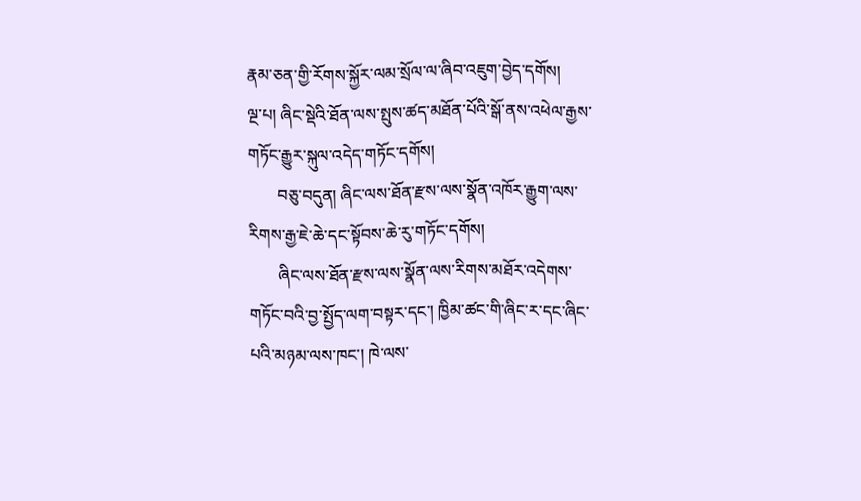རྣམ་ཅན་གྱི་རོགས་སྐྱོར་ལམ་སྲོལ་ལ་ཞིབ་འཇུག་བྱེད་དགོས།
ལྔ་པ། ཞིང་སྡེའི་ཐོན་ལས་སྤུས་ཚད་མཐོན་པོའི་སྒོ་ནས་འཕེལ་རྒྱས་གཏོང་རྒྱུར་སྐུལ་འདེད་གཏོང་དགོས།
       བཅུ་བདུན། ཞིང་ལས་ཐོན་རྫས་ལས་སྣོན་འཁོར་རྒྱུག་ལས་རིགས་རྒྱ་ཇེ་ཆེ་དང་སྟོབས་ཆེ་རུ་གཏོང་དགོས།
       ཞིང་ལས་ཐོན་རྫས་ལས་སྣོན་ལས་རིགས་མཐོར་འདེགས་གཏོང་བའི་བྱ་སྤྱོད་ལག་བསྟར་དང་། ཁྱིམ་ཚང་གི་ཞིང་ར་དང་ཞིང་པའི་མཉམ་ལས་ཁང་། ཁེ་ལས་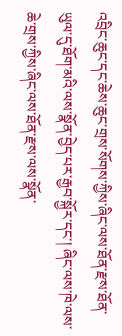འབྲིང་ཆུང་དང་ཆེས་ཆུང་གྲས་སོགས་ཀྱིས་ཞིང་ལས་ཐོན་རྫས་ཐོན་ཡུལ་དུ་ཐོག་མའི་ལས་སྣོན་བྱེད་པར་རྒྱབ་སྐྱོར་དང་། ཞིང་ལས་ཁེ་ལས་ཆེ་གྲས་ཀྱིས་ཞིང་ལས་ཐོན་རྫས་ལས་སྣོན་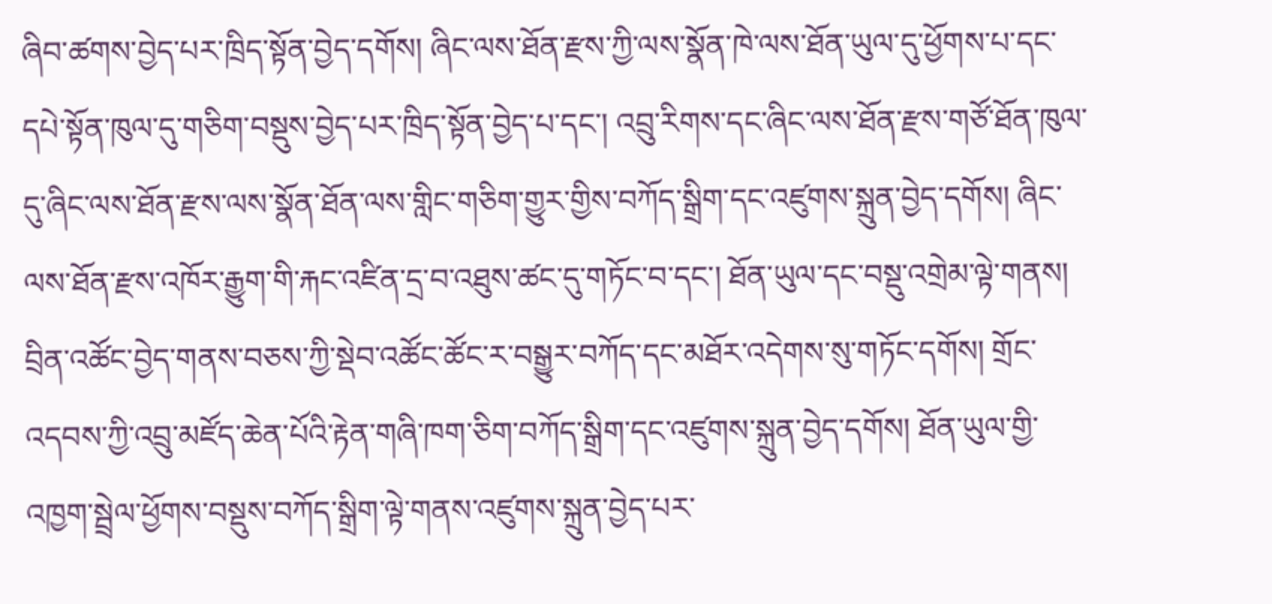ཞིབ་ཚགས་བྱེད་པར་ཁྲིད་སྟོན་བྱེད་དགོས། ཞིང་ལས་ཐོན་རྫས་ཀྱི་ལས་སྣོན་ཁེ་ལས་ཐོན་ཡུལ་དུ་ཕྱོགས་པ་དང་དཔེ་སྟོན་ཁུལ་དུ་གཅིག་བསྡུས་བྱེད་པར་ཁྲིད་སྟོན་བྱེད་པ་དང་། འབྲུ་རིགས་དང་ཞིང་ལས་ཐོན་རྫས་གཙོ་ཐོན་ཁུལ་དུ་ཞིང་ལས་ཐོན་རྫས་ལས་སྣོན་ཐོན་ལས་གླིང་གཅིག་གྱུར་གྱིས་བཀོད་སྒྲིག་དང་འཛུགས་སྐྲུན་བྱེད་དགོས། ཞིང་ལས་ཐོན་རྫས་འཁོར་རྒྱུག་གི་རྐང་འཛིན་དྲ་བ་འཐུས་ཚང་དུ་གཏོང་བ་དང་། ཐོན་ཡུལ་དང་བསྡུ་འགྲེམ་ལྟེ་གནས། བྲིན་འཚོང་བྱེད་གནས་བཅས་ཀྱི་སྡེབ་འཚོང་ཚོང་ར་བསྒྱུར་བཀོད་དང་མཐོར་འདེགས་སུ་གཏོང་དགོས། གྲོང་འདབས་ཀྱི་འབྲུ་མཛོད་ཆེན་པོའི་རྟེན་གཞི་ཁག་ཅིག་བཀོད་སྒྲིག་དང་འཛུགས་སྐྲུན་བྱེད་དགོས། ཐོན་ཡུལ་གྱི་འཁྱག་སྦྲེལ་ཕྱོགས་བསྡུས་བཀོད་སྒྲིག་ལྟེ་གནས་འཛུགས་སྐྲུན་བྱེད་པར་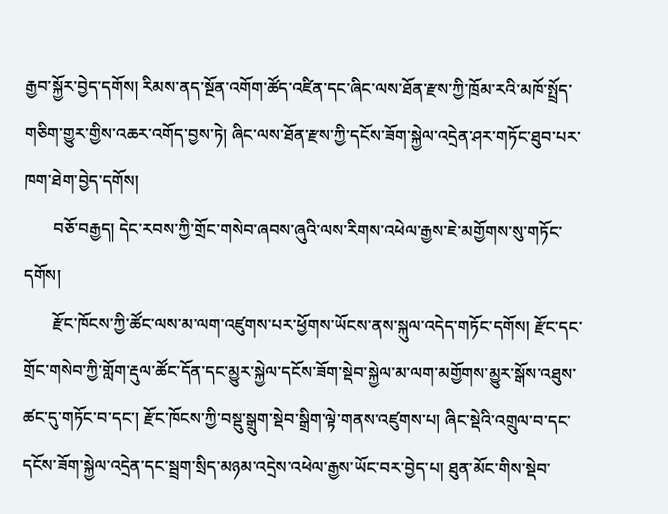རྒྱབ་སྐྱོར་བྱེད་དགོས། རིམས་ནད་སྔོན་འགོག་ཚོད་འཛིན་དང་ཞིང་ལས་ཐོན་རྫས་ཀྱི་ཁྲོམ་རའི་མཁོ་སྤྲོད་གཅིག་གྱུར་གྱིས་འཆར་འགོད་བྱས་ཏེ། ཞིང་ལས་ཐོན་རྫས་ཀྱི་དངོས་ཟོག་སྐྱེལ་འདྲེན་ཤར་གཏོང་ཐུབ་པར་ཁག་ཐེག་བྱེད་དགོས།
       བཅོ་བརྒྱད། དེང་རབས་ཀྱི་གྲོང་གསེབ་ཞབས་ཞུའི་ལས་རིགས་འཕེལ་རྒྱས་ཇེ་མགྱོགས་སུ་གཏོང་དགོས།
       རྫོང་ཁོངས་ཀྱི་ཚོང་ལས་མ་ལག་འཛུགས་པར་ཕྱོགས་ཡོངས་ནས་སྐུལ་འདེད་གཏོང་དགོས། རྫོང་དང་གྲོང་གསེབ་ཀྱི་གློག་རྡུལ་ཚོང་དོན་དང་མྱུར་སྐྱེལ་དངོས་ཟོག་སྡེབ་སྐྱེལ་མ་ལག་མགྱོགས་མྱུར་སྒོས་འཐུས་ཚང་དུ་གཏོང་བ་དང་། རྫོང་ཁོངས་ཀྱི་བསྡུ་སྒྲུག་སྡེབ་སྒྲིག་ལྟེ་གནས་འཛུགས་པ། ཞིང་སྡེའི་འགྲུལ་བ་དང་དངོས་ཟོག་སྐྱེལ་འདྲེན་དང་སྦྲག་སྲིད་མཉམ་འདྲེས་འཕེལ་རྒྱས་ཡོང་བར་བྱེད་པ། ཐུན་མོང་གིས་སྡེབ་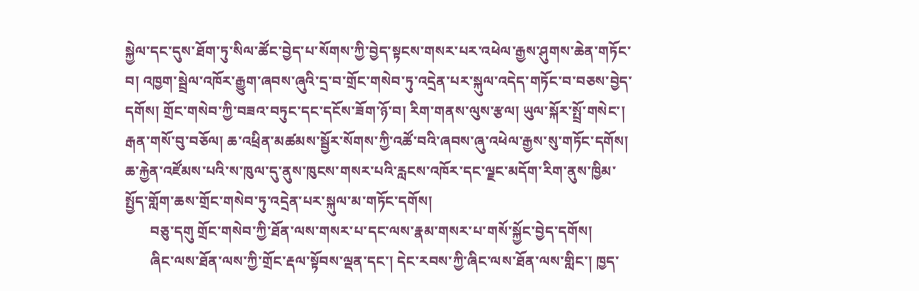སྐྱེལ་དང་དུས་ཐོག་ཏུ་སིལ་ཚོང་བྱེད་པ་སོགས་ཀྱི་བྱེད་སྟངས་གསར་པར་འཕེལ་རྒྱས་ཤུགས་ཆེན་གཏོང་བ། འཁྱག་སྦྲེལ་འཁོར་རྒྱུག་ཞབས་ཞུའི་དྲ་བ་གྲོང་གསེབ་ཏུ་འདྲེན་པར་སྐུལ་འདེད་གཏོང་བ་བཅས་བྱེད་དགོས། གྲོང་གསེབ་ཀྱི་བཟའ་བཏུང་དང་དངོས་ཟོག་ཉོ་བ། རིག་གནས་ལུས་རྩལ། ཡུལ་སྐོར་སྤྲོ་གསེང་། རྒན་གསོ་བུ་བཅོལ། ཆ་འཕྲིན་མཚམས་སྦྱོར་སོགས་ཀྱི་འཚོ་བའི་ཞབས་ཞུ་འཕེལ་རྒྱས་སུ་གཏོང་དགོས། ཆ་རྐྱེན་འཛོམས་པའི་ས་ཁུལ་དུ་ནུས་ཁུངས་གསར་པའི་རླངས་འཁོར་དང་ལྗང་མདོག་རིག་ནུས་ཁྱིམ་སྤྱོད་གློག་ཆས་གྲོང་གསེབ་ཏུ་འདྲེན་པར་སྐུལ་མ་གཏོང་དགོས།
       བཅུ་དགུ གྲོང་གསེབ་ཀྱི་ཐོན་ལས་གསར་པ་དང་ལས་རྣམ་གསར་པ་གསོ་སྐྱོང་བྱེད་དགོས།
       ཞིང་ལས་ཐོན་ལས་ཀྱི་གྲོང་རྡལ་སྟོབས་ལྡན་དང་། དེང་རབས་ཀྱི་ཞིང་ལས་ཐོན་ལས་གླིང་། ཁྱད་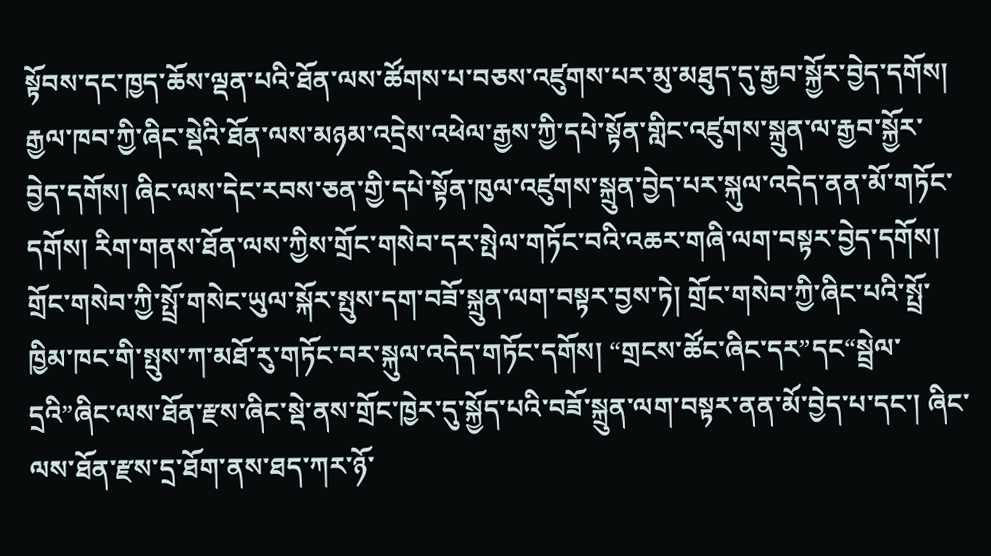སྟོབས་དང་ཁྱད་ཆོས་ལྡན་པའི་ཐོན་ལས་ཚོགས་པ་བཅས་འཛུགས་པར་མུ་མཐུད་དུ་རྒྱབ་སྐྱོར་བྱེད་དགོས། རྒྱལ་ཁབ་ཀྱི་ཞིང་སྡེའི་ཐོན་ལས་མཉམ་འདྲེས་འཕེལ་རྒྱས་ཀྱི་དཔེ་སྟོན་གླིང་འཛུགས་སྐྲུན་ལ་རྒྱབ་སྐྱོར་བྱེད་དགོས། ཞིང་ལས་དེང་རབས་ཅན་གྱི་དཔེ་སྟོན་ཁུལ་འཛུགས་སྐྲུན་བྱེད་པར་སྐུལ་འདེད་ནན་མོ་གཏོང་དགོས། རིག་གནས་ཐོན་ལས་ཀྱིས་གྲོང་གསེབ་དར་སྤེལ་གཏོང་བའི་འཆར་གཞི་ལག་བསྟར་བྱེད་དགོས། གྲོང་གསེབ་ཀྱི་སྤྲོ་གསེང་ཡུལ་སྐོར་སྤུས་དག་བཟོ་སྐྲུན་ལག་བསྟར་བྱས་ཏེ། གྲོང་གསེབ་ཀྱི་ཞིང་པའི་སྤྲོ་ཁྱིམ་ཁང་གི་སྤུས་ཀ་མཐོ་རུ་གཏོང་བར་སྐུལ་འདེད་གཏོང་དགོས། “གྲངས་ཚོང་ཞིང་དར”དང“སྦྲེལ་དྲའི”ཞིང་ལས་ཐོན་རྫས་ཞིང་སྡེ་ནས་གྲོང་ཁྱེར་དུ་སྐྱོད་པའི་བཟོ་སྐྲུན་ལག་བསྟར་ནན་མོ་བྱེད་པ་དང་། ཞིང་ལས་ཐོན་རྫས་དྲ་ཐོག་ནས་ཐད་ཀར་ཉོ་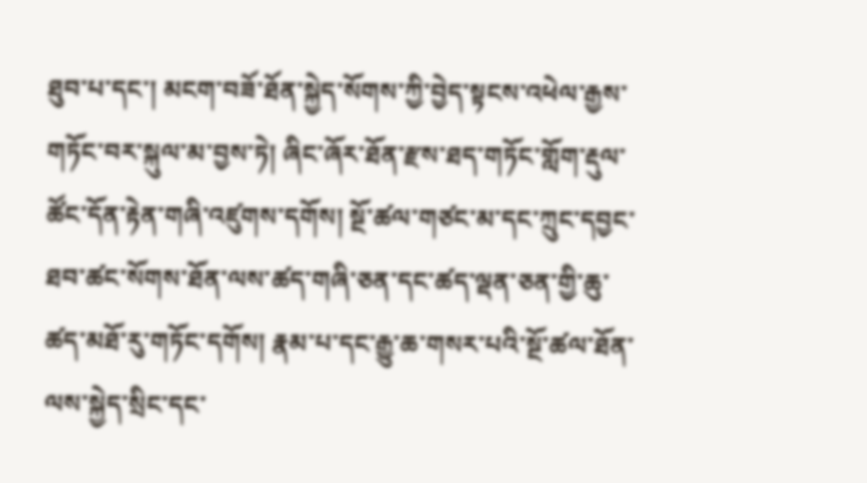ཐུབ་པ་དང་། མངག་བཟོ་ཐོན་སྐྱེད་སོགས་ཀྱི་བྱེད་སྟངས་འཕེལ་རྒྱས་གཏོང་བར་སྐུལ་མ་བྱས་ཏེ། ཞིང་ཞོར་ཐོན་རྫས་ཐད་གཏོང་གློག་རྡུལ་ཚོང་དོན་རྟེན་གཞི་འཛུགས་དགོས། སྔོ་ཚལ་གཙང་མ་དང་ཀྲུང་དབྱང་ཐབ་ཚང་སོགས་ཐོན་ལས་ཚད་གཞི་ཅན་དང་ཚད་ལྡན་ཅན་གྱི་ཆུ་ཚད་མཐོ་རུ་གཏོང་དགོས། རྣམ་པ་དང་རྒྱུ་ཆ་གསར་པའི་སྔོ་ཚལ་ཐོན་ལས་སྐྱེད་སྲིང་དང་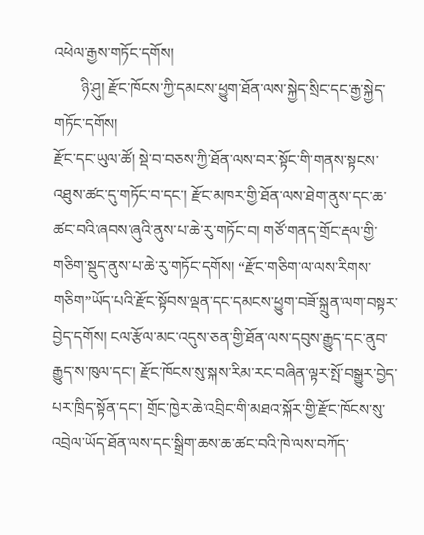འཕེལ་རྒྱས་གཏོང་དགོས།
       ཉི་ཤུ། རྫོང་ཁོངས་ཀྱི་དམངས་ཕྱུག་ཐོན་ལས་སྐྱེད་སྲིང་དང་རྒྱ་སྐྱེད་གཏོང་དགོས།
རྫོང་དང་ཡུལ་ཚོ། སྡེ་བ་བཅས་ཀྱི་ཐོན་ལས་བར་སྟོང་གི་གནས་སྟངས་འཐུས་ཚང་དུ་གཏོང་བ་དང་། རྫོང་མཁར་གྱི་ཐོན་ལས་ཐེག་ནུས་དང་ཆ་ཚང་བའི་ཞབས་ཞུའི་ནུས་པ་ཆེ་རུ་གཏོང་བ། གཙོ་གནད་གྲོང་རྡལ་གྱི་གཅིག་སྡུད་ནུས་པ་ཆེ་རུ་གཏོང་དགོས། “རྫོང་གཅིག་ལ་ལས་རིགས་གཅིག”ཡོད་པའི་རྫོང་སྟོབས་ལྡན་དང་དམངས་ཕྱུག་བཟོ་སྐྲུན་ལག་བསྟར་བྱེད་དགོས། ངལ་རྩོལ་མང་འདུས་ཅན་གྱི་ཐོན་ལས་དབུས་རྒྱུད་དང་ནུབ་རྒྱུད་ས་ཁུལ་དང་། རྫོང་ཁོངས་སུ་སྐས་རིམ་རང་བཞིན་ལྟར་སྤོ་བསྒྱུར་བྱེད་པར་ཁྲིད་སྟོན་དང་། གྲོང་ཁྱེར་ཆེ་འབྲིང་གི་མཐའ་སྐོར་གྱི་རྫོང་ཁོངས་སུ་འབྲེལ་ཡོད་ཐོན་ལས་དང་སྒྲིག་ཆས་ཆ་ཚང་བའི་ཁེ་ལས་བཀོད་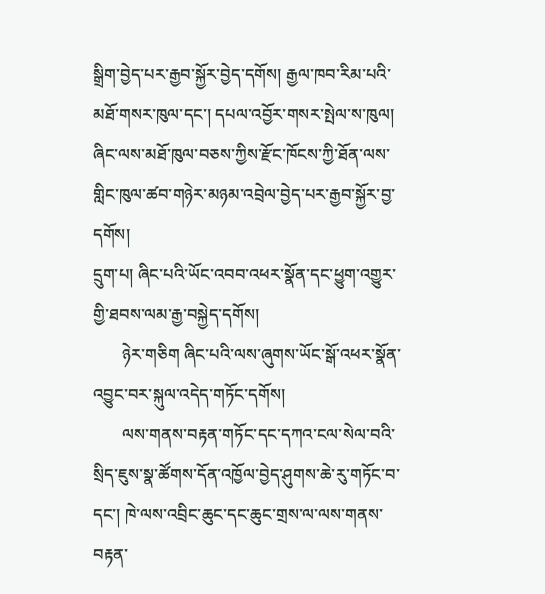སྒྲིག་བྱེད་པར་རྒྱབ་སྐྱོར་བྱེད་དགོས། རྒྱལ་ཁབ་རིམ་པའི་མཐོ་གསར་ཁུལ་དང་། དཔལ་འབྱོར་གསར་སྤེལ་ས་ཁུལ། ཞིང་ལས་མཐོ་ཁུལ་བཅས་ཀྱིས་རྫོང་ཁོངས་ཀྱི་ཐོན་ལས་གླིང་ཁུལ་ཚབ་གཉེར་མཉམ་འབྲེལ་བྱེད་པར་རྒྱབ་སྐྱོར་བྱ་དགོས།
དྲུག་པ། ཞིང་པའི་ཡོང་འབབ་འཕར་སྣོན་དང་ཕྱུག་འགྱུར་གྱི་ཐབས་ལམ་རྒྱ་བསྐྱེད་དགོས།
       ཉེར་གཅིག ཞིང་པའི་ལས་ཞུགས་ཡོང་སྒོ་འཕར་སྣོན་འབྱུང་བར་སྐུལ་འདེད་གཏོང་དགོས།
       ལས་གནས་བརྟན་གཏོང་དང་དཀའ་ངལ་སེལ་བའི་སྲིད་ཇུས་སྣ་ཚོགས་དོན་འཁྱོལ་བྱེད་ཤུགས་ཆེ་རུ་གཏོང་བ་དང་། ཁེ་ལས་འབྲིང་ཆུང་དང་ཆུང་གྲས་ལ་ལས་གནས་བརྟན་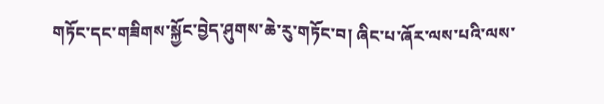གཏོང་དང་གཟིགས་སྐྱོང་བྱེད་ཤུགས་ཆེ་རུ་གཏོང་བ། ཞིང་པ་ཞོར་ལས་པའི་ལས་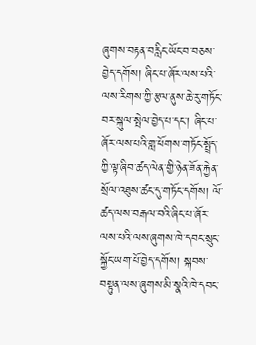ཞུགས་བརྟན་བརླིང་ཡོང་བ་བཅས་བྱེད་དགོས། ཞིང་པ་ཞོར་ལས་པའི་ལས་རིགས་ཀྱི་རྩལ་ནུས་ཆེ་རུ་གཏོང་བར་སྐུལ་སྤེལ་བྱེད་པ་དང་། ཞིང་པ་ཞོར་ལས་པའི་གླ་ཕོགས་གཏོང་སྤྲོད་ཀྱི་ལྟ་ཞིབ་ཚད་ལེན་གྱི་ཉེན་ཟོན་རྐྱེན་སྲོལ་འཐུས་ཚང་དུ་གཏོང་དགོས། ལོ་ཚད་ལས་བརྒལ་བའི་ཞིང་པ་ཞོར་ལས་པའི་ལས་ཞུགས་ཁེ་དབང་སྲུང་སྐྱོང་ཡག་པོ་བྱེད་དགོས། སྐབས་བསྟུན་ལས་ཞུགས་མི་སྣའི་ཁེ་དབང་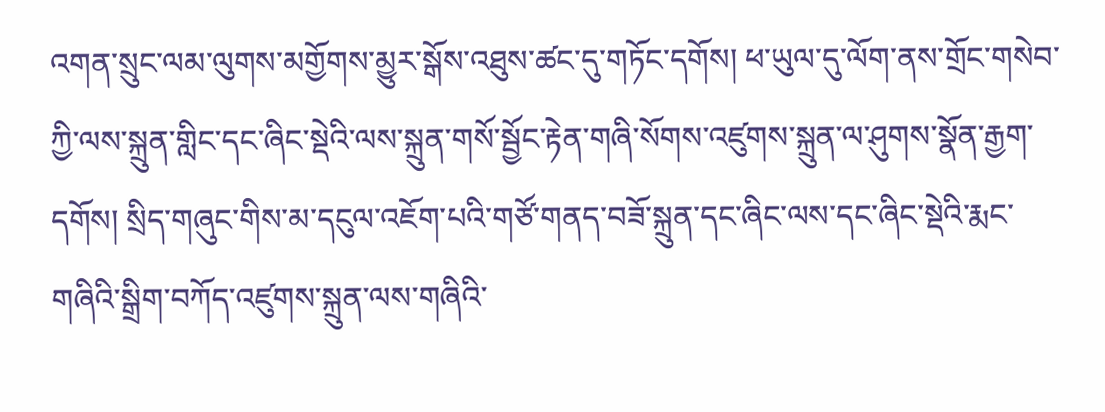འགན་སྲུང་ལམ་ལུགས་མགྱོགས་མྱུར་སྒོས་འཐུས་ཚང་དུ་གཏོང་དགོས། ཕ་ཡུལ་དུ་ལོག་ནས་གྲོང་གསེབ་ཀྱི་ལས་སྐྲུན་གླིང་དང་ཞིང་སྡེའི་ལས་སྐྲུན་གསོ་སྦྱོང་རྟེན་གཞི་སོགས་འཛུགས་སྐྲུན་ལ་ཤུགས་སྣོན་རྒྱག་དགོས། སྲིད་གཞུང་གིས་མ་དངུལ་འཇོག་པའི་གཙོ་གནད་བཟོ་སྐྲུན་དང་ཞིང་ལས་དང་ཞིང་སྡེའི་རྨང་གཞིའི་སྒྲིག་བཀོད་འཛུགས་སྐྲུན་ལས་གཞིའི་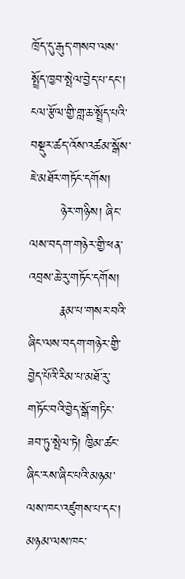ཁྲོད་དུ་རྒུད་གསབ་ལས་སྤྲོད་ཁྱབ་སྤེལ་བྱེད་པ་དང་། ངལ་རྩོལ་གྱི་གླ་ཆ་སྤྲོད་པའི་བསྡུར་ཚད་འོས་འཚམ་སྒོས་ཇེ་མཐོར་གཏོང་དགོས།
       ཉེར་གཉིས། ཞིང་ལས་བདག་གཉེར་གྱི་ཕན་འབྲས་ཆེ་རུ་གཏོང་དགོས།
       རྣམ་པ་གསར་བའི་ཞིང་ལས་བདག་གཉེར་གྱི་བྱེད་པོའི་རིམ་པ་མཐོ་རུ་གཏོང་བའི་བྱེད་སྒོ་གཏིང་ཟབ་ཏུ་སྤེལ་ཏེ། ཁྱིམ་ཚང་ཞིང་རས་ཞིང་པའི་མཉམ་ལས་ཁང་འཛུགས་པ་དང་། མཉམ་ལས་ཁང་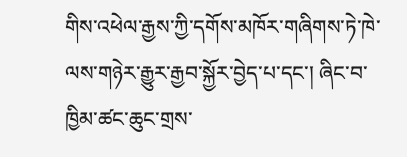གིས་འཕེལ་རྒྱས་ཀྱི་དགོས་མཁོར་གཞིགས་ཏེ་ཁེ་ལས་གཉེར་རྒྱུར་རྒྱབ་སྐྱོར་བྱེད་པ་དང་། ཞིང་བ་ཁྱིམ་ཚང་ཆུང་གྲས་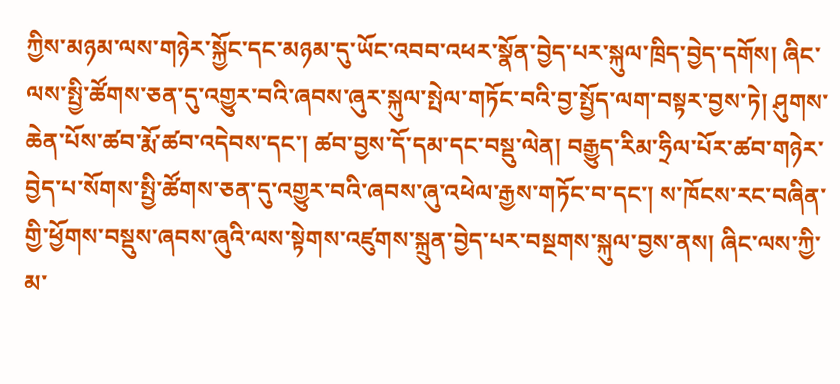ཀྱིས་མཉམ་ལས་གཉེར་སྐྱོང་དང་མཉམ་དུ་ཡོང་འབབ་འཕར་སྣོན་བྱེད་པར་སྐུལ་ཁྲིད་བྱེད་དགོས། ཞིང་ལས་སྤྱི་ཚོགས་ཅན་དུ་འགྱུར་བའི་ཞབས་ཞུར་སྐུལ་སྤེལ་གཏོང་བའི་བྱ་སྤྱོད་ལག་བསྟར་བྱས་ཏེ། ཤུགས་ཆེན་པོས་ཚབ་རྨོ་ཚབ་འདེབས་དང་། ཚབ་བྱས་དོ་དམ་དང་བསྡུ་ལེན། བརྒྱུད་རིམ་ཧྲིལ་པོར་ཚབ་གཉེར་བྱེད་པ་སོགས་སྤྱི་ཚོགས་ཅན་དུ་འགྱུར་བའི་ཞབས་ཞུ་འཕེལ་རྒྱས་གཏོང་བ་དང་། ས་ཁོངས་རང་བཞིན་གྱི་ཕྱོགས་བསྡུས་ཞབས་ཞུའི་ལས་སྟེགས་འཛུགས་སྐྲུན་བྱེད་པར་བསྔགས་སྐུལ་བྱས་ནས། ཞིང་ལས་ཀྱི་མ་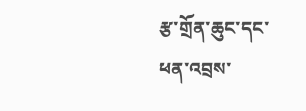རྩ་གྲོན་ཆུང་དང་ཕན་འབྲས་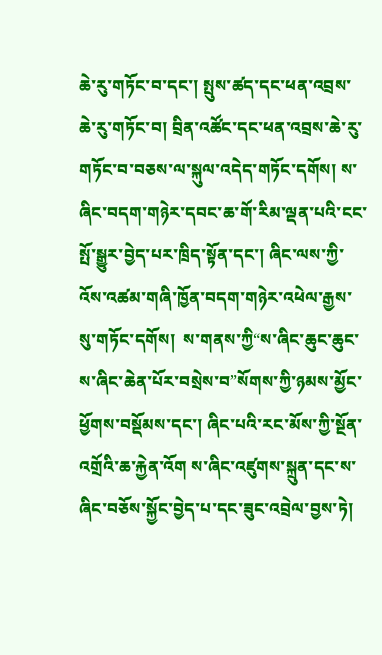ཆེ་རུ་གཏོང་བ་དང་། སྤུས་ཚད་དང་ཕན་འབྲས་ཆེ་རུ་གཏོང་བ། བྲིན་འཚོང་དང་ཕན་འབྲས་ཆེ་རུ་གཏོང་བ་བཅས་ལ་སྐུལ་འདེད་གཏོང་དགོས། ས་ཞིང་བདག་གཉེར་དབང་ཆ་གོ་རིམ་ལྡན་པའི་ངང་སྤོ་སྒྱུར་བྱེད་པར་ཁྲིད་སྟོན་དང་། ཞིང་ལས་ཀྱི་འོས་འཚམ་གཞི་ཁྱོན་བདག་གཉེར་འཕེལ་རྒྱས་སུ་གཏོང་དགོས།  ས་གནས་ཀྱི“ས་ཞིང་ཆུང་ཆུང་ས་ཞིང་ཆེན་པོར་བསྲེས་བ”སོགས་ཀྱི་ཉམས་མྱོང་ཕྱོགས་བསྡོམས་དང་། ཞིང་པའི་རང་མོས་ཀྱི་སྔོན་འགྲོའི་ཆ་རྐྱེན་འོག ས་ཞིང་འཛུགས་སྐྲུན་དང་ས་ཞིང་བཅོས་སྐྱོང་བྱེད་པ་དང་ཟུང་འབྲེལ་བྱས་ཏེ།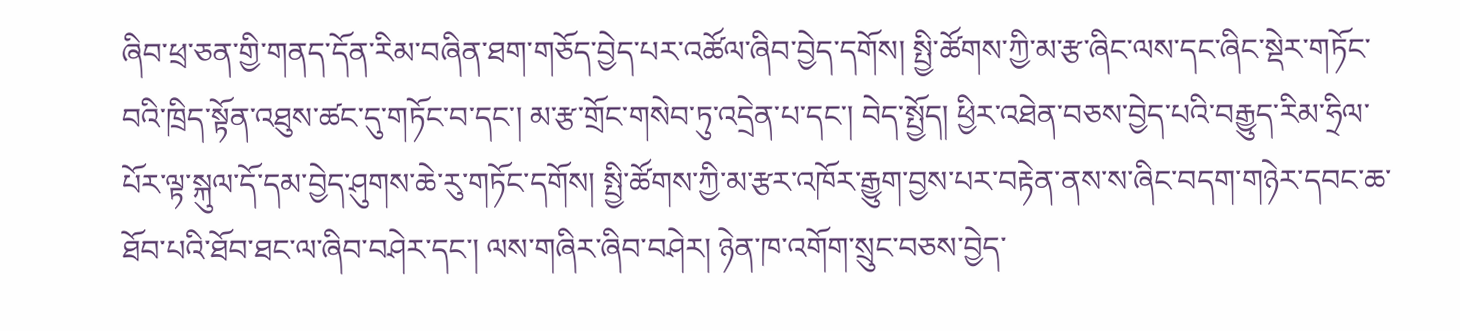ཞིབ་ཕྲ་ཅན་གྱི་གནད་དོན་རིམ་བཞིན་ཐག་གཅོད་བྱེད་པར་འཚོལ་ཞིབ་བྱེད་དགོས། སྤྱི་ཚོགས་ཀྱི་མ་རྩ་ཞིང་ལས་དང་ཞིང་སྡེར་གཏོང་བའི་ཁྲིད་སྟོན་འཐུས་ཚང་དུ་གཏོང་བ་དང་། མ་རྩ་གྲོང་གསེབ་ཏུ་འདྲེན་པ་དང་། བེད་སྤྱོད། ཕྱིར་འཐེན་བཅས་བྱེད་པའི་བརྒྱུད་རིམ་ཧྲིལ་པོར་ལྟ་སྐུལ་དོ་དམ་བྱེད་ཤུགས་ཆེ་རུ་གཏོང་དགོས། སྤྱི་ཚོགས་ཀྱི་མ་རྩར་འཁོར་རྒྱུག་བྱས་པར་བརྟེན་ནས་ས་ཞིང་བདག་གཉེར་དབང་ཆ་ཐོབ་པའི་ཐོབ་ཐང་ལ་ཞིབ་བཤེར་དང་། ལས་གཞིར་ཞིབ་བཤེར། ཉེན་ཁ་འགོག་སྲུང་བཅས་བྱེད་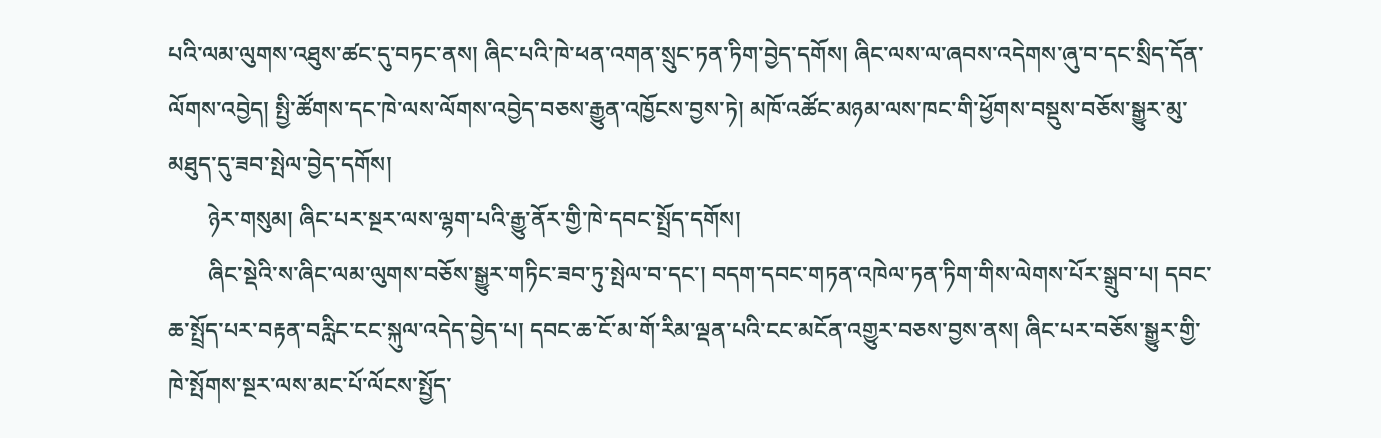པའི་ལམ་ལུགས་འཐུས་ཚང་དུ་བཏང་ནས། ཞིང་པའི་ཁེ་ཕན་འགན་སྲུང་ཏན་ཏིག་བྱེད་དགོས། ཞིང་ལས་ལ་ཞབས་འདེགས་ཞུ་བ་དང་སྲིད་དོན་ལོགས་འབྱེད། སྤྱི་ཚོགས་དང་ཁེ་ལས་ལོགས་འབྱེད་བཅས་རྒྱུན་འཁྱོངས་བྱས་ཏེ། མཁོ་འཚོང་མཉམ་ལས་ཁང་གི་ཕྱོགས་བསྡུས་བཅོས་སྒྱུར་མུ་མཐུད་དུ་ཟབ་སྤེལ་བྱེད་དགོས།
       ཉེར་གསུམ། ཞིང་པར་སྔར་ལས་ལྷག་པའི་རྒྱུ་ནོར་གྱི་ཁེ་དབང་སྤྲོད་དགོས།
       ཞིང་སྡེའི་ས་ཞིང་ལམ་ལུགས་བཅོས་སྒྱུར་གཏིང་ཟབ་ཏུ་སྤེལ་བ་དང་། བདག་དབང་གཏན་འཁེལ་ཏན་ཏིག་གིས་ལེགས་པོར་སྒྲུབ་པ། དབང་ཆ་སྤྲོད་པར་བརྟན་བརླིང་ངང་སྐུལ་འདེད་བྱེད་པ། དབང་ཆ་ངོ་མ་གོ་རིམ་ལྡན་པའི་ངང་མངོན་འགྱུར་བཅས་བྱས་ནས། ཞིང་པར་བཅོས་སྒྱུར་གྱི་ཁེ་སྤོགས་སྔར་ལས་མང་པོ་ལོངས་སྤྱོད་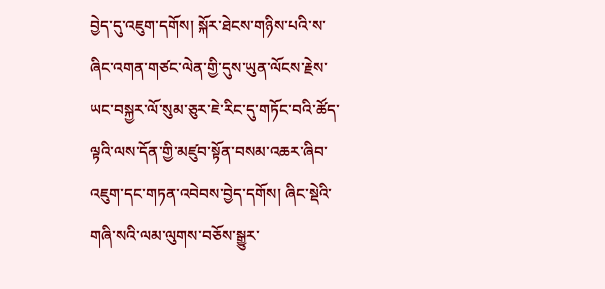བྱེད་དུ་འཇུག་དགོས། སྐོར་ཐེངས་གཉིས་པའི་ས་ཞིང་འགན་གཙང་ལེན་གྱི་དུས་ཡུན་ལོངས་རྗེས་ཡང་བསྐྱར་ལོ་སུམ་ཅུར་ཇེ་རིང་དུ་གཏོང་བའི་ཚོད་ལྟའི་ལས་དོན་གྱི་མཛུབ་སྟོན་བསམ་འཆར་ཞིབ་འཇུག་དང་གཏན་འབེབས་བྱེད་དགོས། ཞིང་སྡེའི་གཞི་སའི་ལམ་ལུགས་བཅོས་སྒྱུར་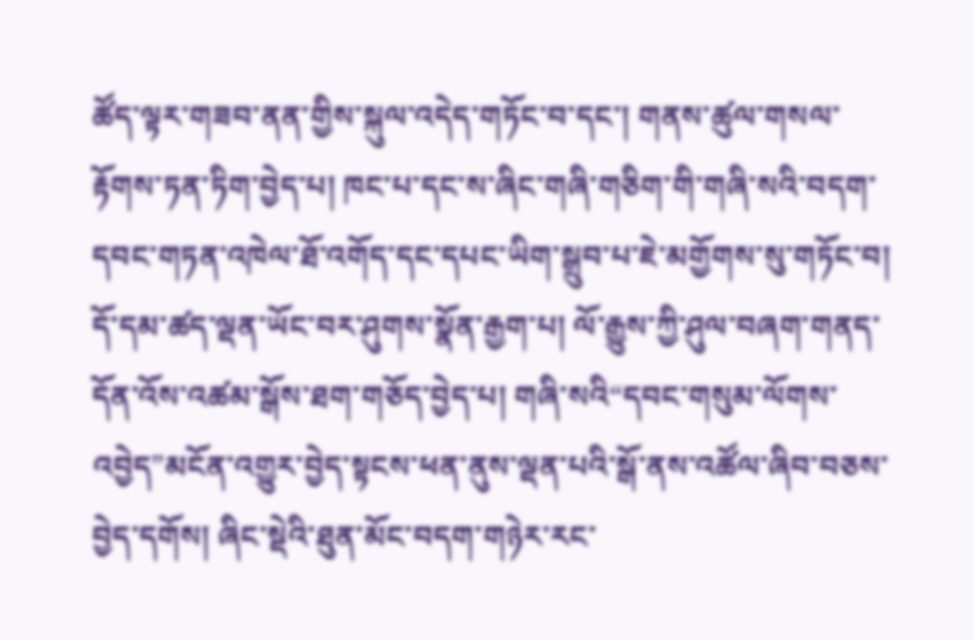ཚོད་ལྟར་གཟབ་ནན་གྱིས་སྐུལ་འདེད་གཏོང་བ་དང་། གནས་ཚུལ་གསལ་རྟོགས་ཏན་ཏིག་བྱེད་པ། ཁང་པ་དང་ས་ཞིང་གཞི་གཅིག་གི་གཞི་སའི་བདག་དབང་གཏན་འཁེལ་ཐོ་འགོད་དང་དཔང་ཡིག་སྒྲུབ་པ་ཇེ་མགྱོགས་སུ་གཏོང་བ། དོ་དམ་ཚད་ལྡན་ཡོང་བར་ཤུགས་སྣོན་རྒྱག་པ། ལོ་རྒྱུས་ཀྱི་ཤུལ་བཞག་གནད་དོན་འོས་འཚམ་སྒོས་ཐག་གཅོད་བྱེད་པ། གཞི་སའི“དབང་གསུམ་ལོགས་འབྱེད”མངོན་འགྱུར་བྱེད་སྟངས་ཕན་ནུས་ལྡན་པའི་སྒོ་ནས་འཚོལ་ཞིབ་བཅས་བྱེད་དགོས། ཞིང་སྡེའི་ཐུན་མོང་བདག་གཉེར་རང་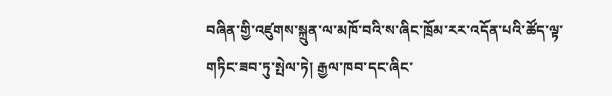བཞིན་གྱི་འཛུགས་སྐྲུན་ལ་མཁོ་བའི་ས་ཞིང་ཁྲོམ་རར་འདོན་པའི་ཚོད་ལྟ་གཏིང་ཟབ་ཏུ་སྤེལ་ཏེ། རྒྱལ་ཁབ་དང་ཞིང་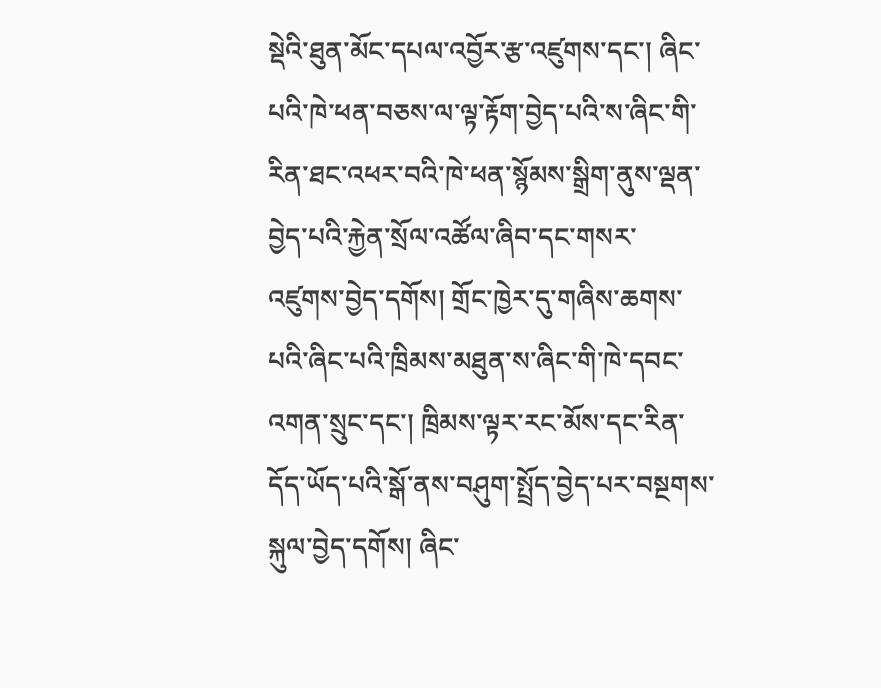སྡེའི་ཐུན་མོང་དཔལ་འབྱོར་རྩ་འཛུགས་དང་། ཞིང་པའི་ཁེ་ཕན་བཅས་ལ་ལྟ་རྟོག་བྱེད་པའི་ས་ཞིང་གི་རིན་ཐང་འཕར་བའི་ཁེ་ཕན་སྙོམས་སྒྲིག་ནུས་ལྡན་བྱེད་པའི་རྐྱེན་སྲོལ་འཚོལ་ཞིབ་དང་གསར་འཛུགས་བྱེད་དགོས། གྲོང་ཁྱེར་དུ་གཞིས་ཆགས་པའི་ཞིང་པའི་ཁྲིམས་མཐུན་ས་ཞིང་གི་ཁེ་དབང་འགན་སྲུང་དང་། ཁྲིམས་ལྟར་རང་མོས་དང་རིན་དོད་ཡོད་པའི་སྒོ་ནས་བཤུག་སྤྲོད་བྱེད་པར་བསྔགས་སྐུལ་བྱེད་དགོས། ཞིང་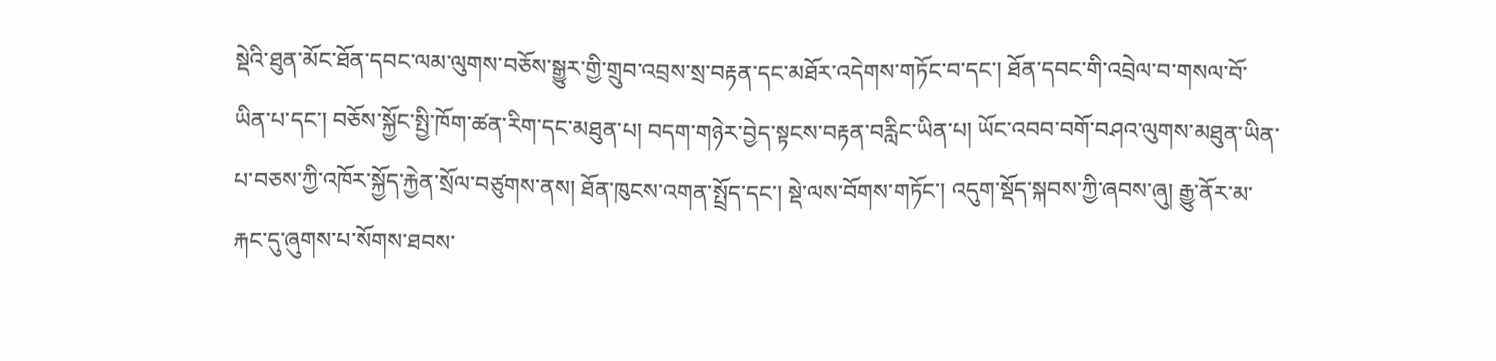སྡེའི་ཐུན་མོང་ཐོན་དབང་ལམ་ལུགས་བཅོས་སྒྱུར་གྱི་གྲུབ་འབྲས་སྲ་བརྟན་དང་མཐོར་འདེགས་གཏོང་བ་དང་། ཐོན་དབང་གི་འབྲེལ་བ་གསལ་བོ་ཡིན་པ་དང་། བཅོས་སྐྱོང་སྤྱི་ཁོག་ཚན་རིག་དང་མཐུན་པ། བདག་གཉེར་བྱེད་སྟངས་བརྟན་བརླིང་ཡིན་པ། ཡོང་འབབ་བགོ་བཤའ་ལུགས་མཐུན་ཡིན་པ་བཅས་ཀྱི་འཁོར་སྐྱོད་རྐྱེན་སྲོལ་བཙུགས་ནས། ཐོན་ཁུངས་འགན་སྤྲོད་དང་། སྡེ་ལས་བོགས་གཏོང་། འདུག་སྡོད་སྐབས་ཀྱི་ཞབས་ཞུ། རྒྱུ་ནོར་མ་རྐང་དུ་ཞུགས་པ་སོགས་ཐབས་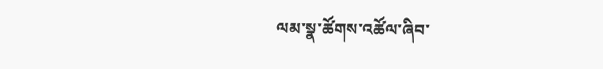ལམ་སྣ་ཚོགས་འཚོལ་ཞིབ་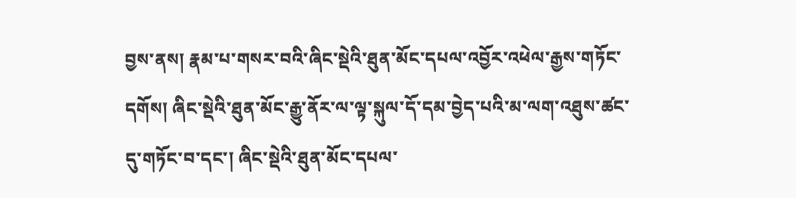བྱས་ནས། རྣམ་པ་གསར་བའི་ཞིང་སྡེའི་ཐུན་མོང་དཔལ་འབྱོར་འཕེལ་རྒྱས་གཏོང་དགོས། ཞིང་སྡེའི་ཐུན་མོང་རྒྱུ་ནོར་ལ་ལྟ་སྐུལ་དོ་དམ་བྱེད་པའི་མ་ལག་འཐུས་ཚང་དུ་གཏོང་བ་དང་། ཞིང་སྡེའི་ཐུན་མོང་དཔལ་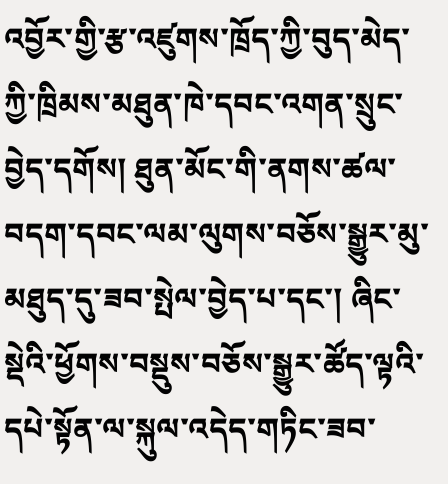འབྱོར་གྱི་རྩ་འཛུགས་ཁྲོད་ཀྱི་བུད་མེད་ཀྱི་ཁྲིམས་མཐུན་ཁེ་དབང་འགན་སྲུང་བྱེད་དགོས། ཐུན་མོང་གི་ནགས་ཚལ་བདག་དབང་ལམ་ལུགས་བཅོས་སྒྱུར་མུ་མཐུད་དུ་ཟབ་སྤེལ་བྱེད་པ་དང་། ཞིང་སྡེའི་ཕྱོགས་བསྡུས་བཅོས་སྒྱུར་ཚོད་ལྟའི་དཔེ་སྟོན་ལ་སྐུལ་འདེད་གཏིང་ཟབ་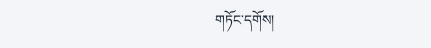གཏོང་དགོས།